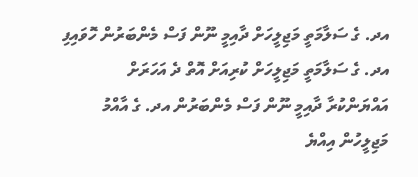އދ. ގެ ސަލާމަތީ މަޖިލީހަށް ދާއިމީ ނޫން ފަސް މެންބަރުން ހޮވައިފި
އދ. ގެ ސަލާމަތީ މަޖިލީހަށް ކުރިއަށް އޮތް ދެ އަހަރަށް އައްޔަންކުރާ ދާއިމީ ނޫން ފަސް މެންބަރުން އދ. ގެ އާއްމު މަޖިލީހުން އިއްޔެ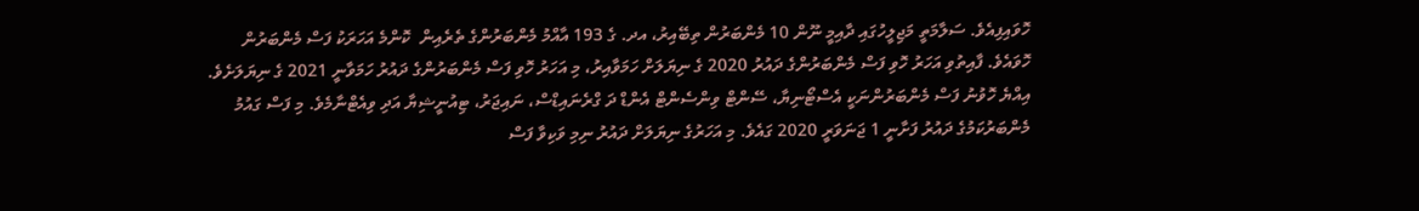ހޮވައިފިއެވެ. ސަލާމަތީ މަޖިލީހުގައި ދާއިމީ ނޫން 10 މެންބަރުން ތިބޭއިރު، އދ. ގެ 193 އާއްމު މެންބަރުންގެ ތެރެއިން  ކޮންމެ އަހަރަކު ފަސް މެންބަރުން ހޮވައެވެ. ފާއިތުވި އަހަރު ހޮވި ފަސް މެންބަރުންގެ ދައުރު 2020 ގެ ނިޔަލަށް ހަމަވާއިރު، މި އަހަރު ހޮވި ފަސް މެންބަރުންގެ ދައުރު ހަމަވާނީ 2021 ގެ ނިޔަލަށެވެ.
އިއްޔެ ހޮވުނު ފަސް މެންބަރުންނަކީ އެސްޓޯނިޔާ، ސޭންޓް ވިންސެންޓް އެންޑް ދަ ގްރެނައިޑްސް، ނައިޖަރު، ޓިއުނީޝިޔާ އަދި ވިއެޓްނާމެވެ. މި ފަސް ގައުމު މެންބަރުކަމުގެ ދައުރު ފަށާނީ 1 ޖަނަވަރީ 2020 ގައެވެ. މި އަހަރުގެ ނިޔަލަށް ދައުރު ނިމި ވަކިވާ ފަސް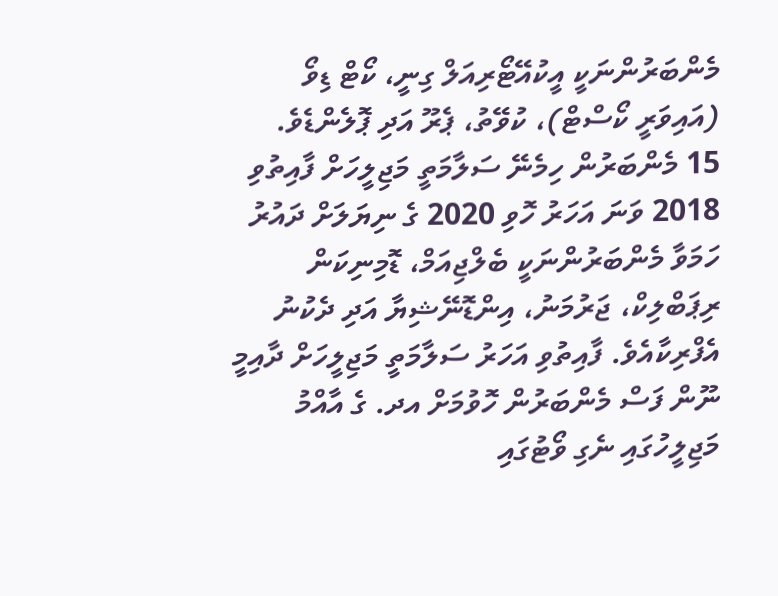މެންބަރުންނަކީ އީކުއޭޓޯރިއަލް ގިނީ، ކޯޓް ޑިވޯ (އައިވަރީ ކޯސްޓް)، ކުވޭތު، ޕެރޫ އަދި ޕޮލެންޑެވެ.
15 މެންބަރުން ހިމެނޭ ސަލާމަތީ މަޖިލީހަށް ފާއިތުވި 2018 ވަނަ އަހަރު ހޮވި 2020 ގެ ނިޔަލަށް ދައުރު ހަމަވާ މެންބަރުންނަކީ ބެލްޖިއަމް، ޑޮމިނިކަން ރިޕަބްލިކް، ޖަރުމަނު، އިންޑޮނޭޝިޔާ އަދި ދެކުނު އެފްރިކާއެވެ. ފާއިތުވި އަހަރު ސަލާމަތީ މަޖިލީހަށް ދާއިމީ ނޫން ފަސް މެންބަރުން ހޮވުމަށް އދ. ގެ އާއްމު މަޖިލީހުގައި ނެގި ވޯޓުގައި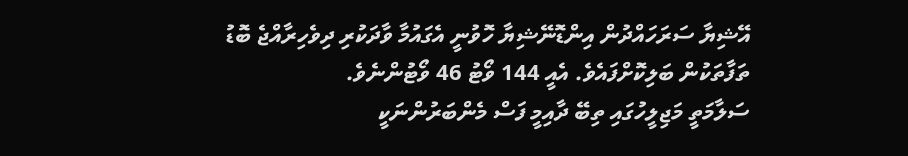އޭޝިޔާ ސަރަހައްދުން އިންޑޮނޭޝިޔާ ހޮވުނީ އެގައުމާ ވާދަކުރި ދިވެހިރާއްޖެ ބޮޑު ތަފާތަކުން ބަލިކޮށްފައެވެ. އެއީ 144 ވޯޓު 46 ވޯޓުންނެވެ.
ސަލާމަތީ މަޖިލީހުގައި ތިބޭ ދާއިމީ ފަސް މެންބަރުންނަކީ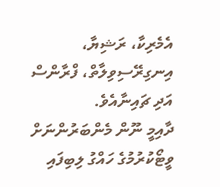އެމެރިކާ، ރަޝިޔާ، އިނގިރޭސިވިލާތް، ފްރާންސް އަދި ޗައިނާއެވެ.
ދާއިމީ ނޫން މެންބަރުންނަށް ވީޓޯކުރުމުގެ ހައްގު ލިބިފައި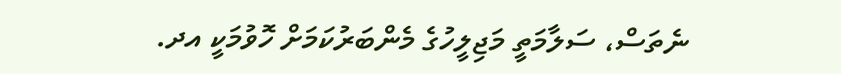ނެތަސް، ސަލާމަތީ މަޖިލީހުގެ މެންބަރުކަމަށް ހޮވުމަކީ އދ.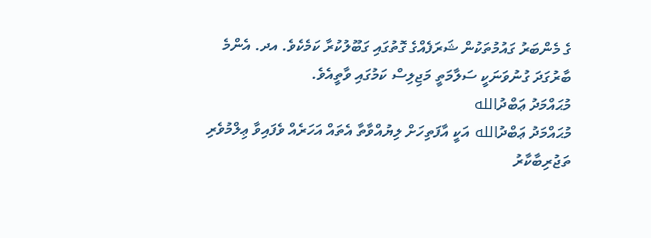ގެ މެންބަރު ގައުމުތަކުން ޝަރަފެއްގެ ގޮތުގައި ގަބޫލުކުރާ ކަމެކެވެ. އދ. އެންމެ ބާރުގަދަ ގުނުވަނަކީ ސަލާމަތީ މަޖިލިސް ކަމުގައި ވާތީއެވެ.
މުޙައްމަދު ޢަބްދުالله
މުޙައްމަދު ޢަބްދުالله އަކީ އާފަތިހަށް ލިޔުއްވާތާ އެތައް އަހަރެއް ވެފައިވާ ޢިލްމުވެރި ތަޖުރިބާކާރު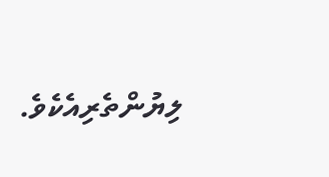ލިޔުންތެރިއެކެވެ.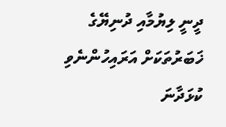ދީނީ ލިޔުމާއި ދުނިޔޭގެ ޚަބަރުތަކަށް އަރައިހުންނެވި ކުޅަދާނަ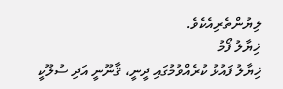ލިޔުންތެރިއެކެވެ.
ޚިޔާލު ފޯމު
ޚިޔާލު ފައުޅު ކުރެއްވުމުގައި ދީނީ، ޤާނޫނީ އަދި ސުލޫކީ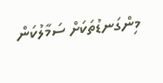މިންގަނޑުތަކަށް ސަމާލުކަން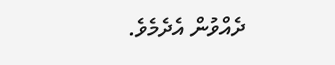ދެއްވުން އެދެމެވެ.